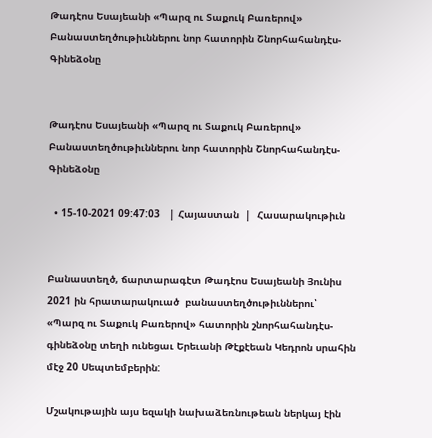Թադէոս Եսայեանի «Պարզ ու Տաքուկ Բառերով» Բանաստեղծութիւններու նոր հատորին Շնորհահանդէս-Գինեձօնը


Թադէոս Եսայեանի «Պարզ ու Տաքուկ Բառերով» Բանաստեղծութիւններու նոր հատորին Շնորհահանդէս-Գինեձօնը

  • 15-10-2021 09:47:03   | Հայաստան  |  Հասարակութիւն


Բանաստեղծ, ճարտարագէտ Թադէոս Եսայեանի Յունիս 2021 ին հրատարակուած  բանաստեղծութիւններու՝ «Պարզ ու Տաքուկ Բառերով» հատորին շնորհահանդէս-գինեձօնը տեղի ունեցաւ Երեւանի Թէքէեան Կեդրոն սրահին մէջ 20 Սեպտեմբերին:

Մշակութային այս եզակի նախաձեռնութեան ներկայ էին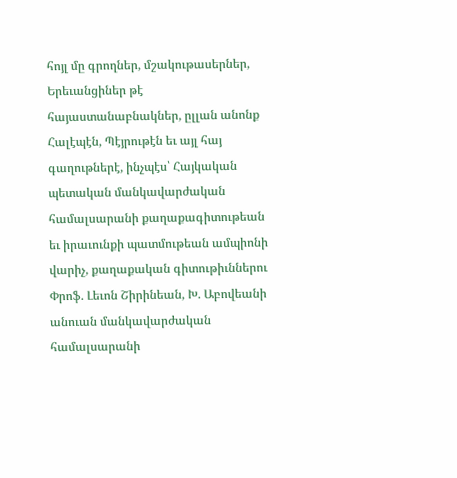հոյլ մը գրողներ, մշակութասերներ, Երեւանցիներ թէ հայաստանաբնակներ, ըլլան անոնք Հալէպէն, Պէյրութէն եւ այլ հայ գաղութներէ, ինչպէս՝ Հայկական պետական մանկավարժական համալսարանի քաղաքագիտութեան եւ իրաւունքի պատմութեան ամպիոնի վարիչ, քաղաքական գիտութիւններու Փրոֆ. Լեւոն Շիրինեան, Խ. Աբովեանի անուան մանկավարժական համալսարանի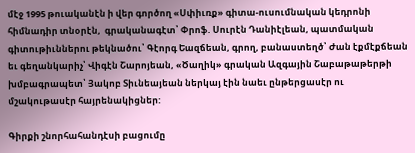մէջ 1995 թուականէն ի վեր գործող «Սփիւռք» գիտա-ուսումնական կեդրոնի հիմնադիր տնօրէն,  գրականագէտ՝ Փրոֆ. Սուրէն Դանիէլեան, պատմական գիտութիւններու թեկնածու՝ Գէորգ Եազճեան, գրող, բանաստեղծ՝ Ժան էքմէքճեան եւ գեղանկարիչ՝ Վիգէն Շարոյեան, «Ծաղիկ» գրական Ազգային Շաբաթաթերթի խմբագրապետ՝ Յակոբ Տիւնեայեան ներկայ էին նաեւ ընթերցասէր ու մշակութասէր հայրենակիցներ:

Գիրքի շնորհահանդէսի բացումը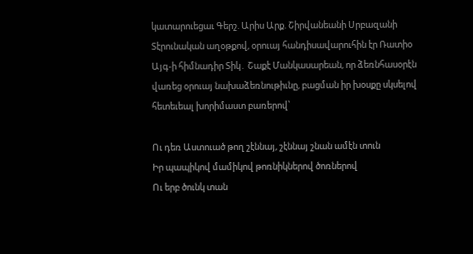կատարուեցաւ Գերշ. Արիս Արք. Շիրվանեանի Սրբազանի  Տէրունական աղօթքով, օրուայ հանդիսավարուհին էր Ռատիօ Այգ-ի հիմնադիր Տիկ․ Շաքէ Մանկասարեան, որ ձեռնհասօրէն վառեց օրուայ նախաձեռնութիւնը, բացման իր խօսքը սկսելով հետեւեալ խորիմաստ բառերով՝

Ու դեռ Աստուած թող շէննայ, շէննայ շնան ամէն տուն
Իր պապիկով մամիկով թոռնիկներով ծոռներով
Ու երբ ծունկ տան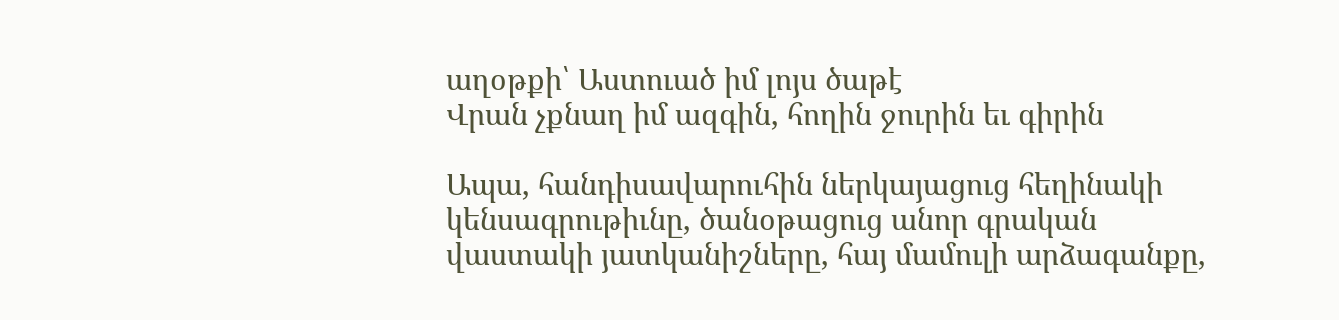աղօթքի՝ Աստուած իմ լոյս ծաթէ
Վրան չքնաղ իմ ազգին, հողին ջուրին եւ գիրին

Ապա, հանդիսավարուհին ներկայացուց հեղինակի կենսագրութիւնը, ծանօթացուց անոր գրական վաստակի յատկանիշները, հայ մամուլի արձագանքը,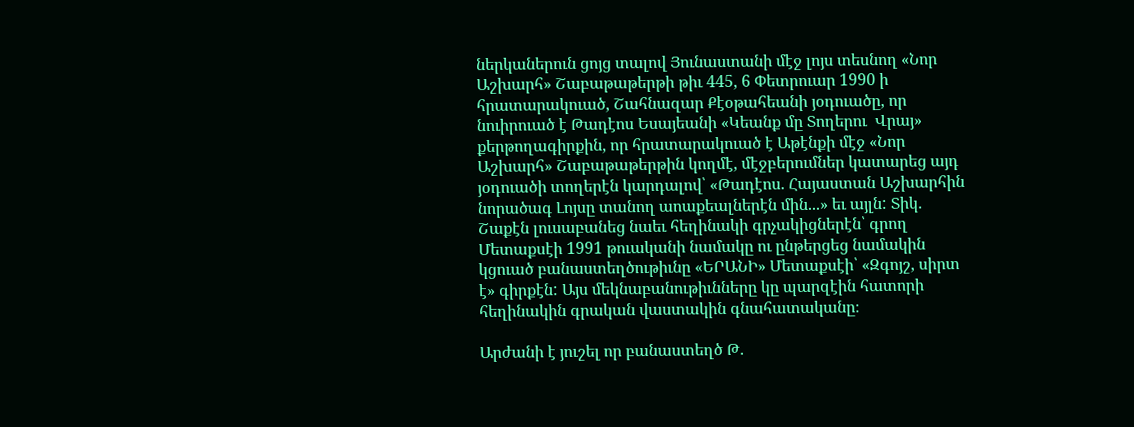ներկաներուն ցոյց տալով Յունաստանի մէջ լոյս տեսնող «Նոր Աշխարհ» Շաբաթաթերթի թիւ 445, 6 Փետրուար 1990 ի հրատարակուած, Շահնազար Քէօթահեանի յօդուածը, որ նուիրուած է Թադէոս Եսայեանի «Կեանք մը Տողերու  Վրայ» քերթողագիրքին, որ հրատարակուած է Աթէնքի մէջ «Նոր Աշխարհ» Շաբաթաթերթին կողմէ, մէջբերումներ կատարեց այդ յօդուածի տողերէն կարդալով՝ «Թադէոս. Հայաստան Աշխարհին նորածագ Լոյսը տանող աոաքեալներէն մին...» եւ այլն: Տիկ․ Շաքէն լուսաբանեց նաեւ հեղինակի գրչակիցներէն՝ գրող Մետաքսէի 1991 թուականի նամակը ու ընթերցեց նամակին կցուած բանաստեղծութիւնը «ԵՐԱՆԻ» Մետաքսէի՝ «Զգոյշ, սիրտ է» գիրքէն: Այս մեկնաբանութիւնները կը պարզէին հատորի հեղինակին գրական վաստակին գնահատականը։

Արժանի է յուշել որ բանաստեղծ Թ․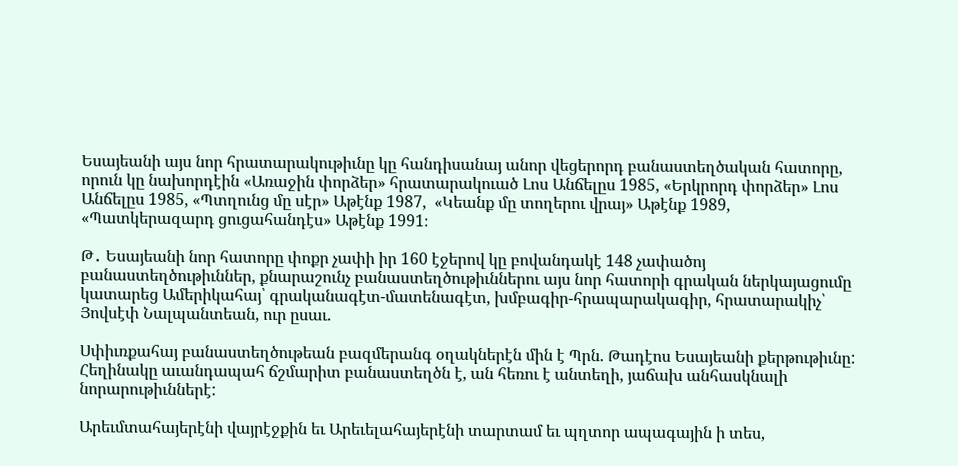Եսայեանի այս նոր հրատարակութիւնը կը հանդիսանայ անոր վեցերորդ բանաստեղծական հատորը, որուն կը նախորդէին «Առաջին փորձեր» հրատարակուած Լոս Անճելըս 1985, «Երկրորդ փորձեր» Լոս Անճելըս 1985, «Պտղունց մը սէր» Աթէնք 1987,  «Կեանք մը տողերու վրայ» Աթէնք 1989, «Պատկերազարդ ցուցահանդէս» Աթէնք 1991։

Թ․ Եսայեանի նոր հատորը փոքր չափի իր 160 էջերով կը բովանդակէ 148 չափածոյ բանաստեղծութիւններ, քնարաշունչ բանաստեղծութիւններու այս նոր հատորի գրական ներկայացումը կատարեց Ամերիկահայ՝ գրականագէտ-մատենագէտ, խմբագիր-հրապարակագիր, հրատարակիչ՝ Յովսէփ Նալպանտեան, ուր ըսաւ.

Սփիւռքահայ բանաստեղծութեան բազմերանգ օղակներէն մին է Պրն. Թադէոս Եսայեանի քերթութիւնը: Հեղինակը աւանդապահ ճշմարիտ բանաստեղծն է, ան հեռու է անտեղի, յաճախ անհասկնալի նորարութիւններէ:

Արեւմտահայերէնի վայրէջքին եւ Արեւելահայերէնի տարտամ եւ պղտոր ապագային ի տես,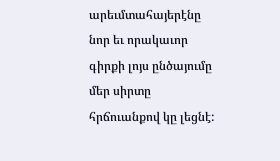արեւմտահայերէնը նոր եւ որակաւոր գիրքի լոյս ընծայումը մեր սիրտը հրճուանքով կը լեցնէ: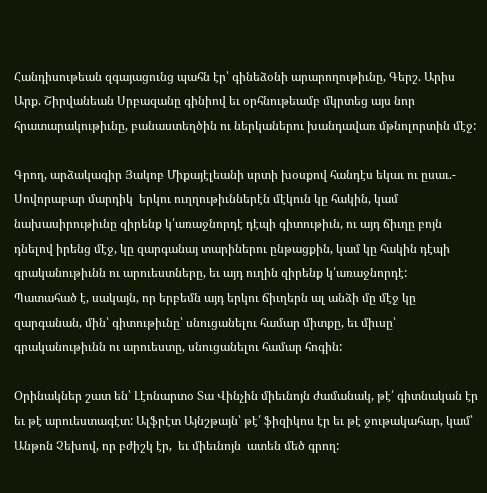Հանդիսութեան զգայացունց պահն էր՝ գինեձօնի արարողութիւնը, Գերշ. Արիս Արք. Շիրվանեան Սրբազանը գինիով եւ օրհնութեամբ մկրտեց այս նոր հրատարակութիւնը, բանաստեղծին ու ներկաներու խանդավառ մթնոլորտին մէջ:

Գրող, արձակագիր Յակոբ Միքայէլեանի սրտի խօսքով հանդէս եկաւ ու ըսաւ.-
Սովորաբար մարդիկ  երկու ուղղութիւններէն մէկուն կը հակին, կամ նախասիրութիւնը զիրենք կ՛առաջնորդէ դէպի գիտութիւն, ու այդ ճիւղը բոյն դնելով իրենց մէջ, կը զարգանայ տարիներու ընթացքին, կամ կը հակին դէպի գրականութիւնն ու արուեստները, եւ այդ ուղին զիրենք կ՛առաջնորդէ:
Պատահած է, սակայն, որ երբեմն այդ երկու ճիւղերն ալ անձի մը մէջ կը զարգանան, մին՝ գիտութիւնը՝ սնուցանելու համար միտքը, եւ միւսը՝ գրականութիւնն ու արուեստը, սնուցանելու համար հոգին:

Օրինակներ շատ են՝ Լէոնարտօ Տա Վինչին միեւնոյն ժամանակ, թէ՛ գիտնական էր եւ թէ արուեստագէտ: Ալֆրէտ Այնշթայն՝ թէ՛ ֆիզիկոս էր եւ թէ ջութակահար, կամ՝ Անթոն Չեխով, որ բժիշկ էր,  եւ միեւնոյն  ատեն մեծ գրող: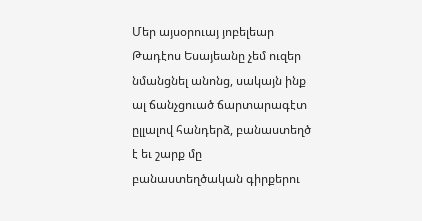Մեր այսօրուայ յոբելեար Թադէոս Եսայեանը չեմ ուզեր նմանցնել անոնց, սակայն ինք ալ ճանչցուած ճարտարագէտ ըլլալով հանդերձ, բանաստեղծ է եւ շարք մը բանաստեղծական գիրքերու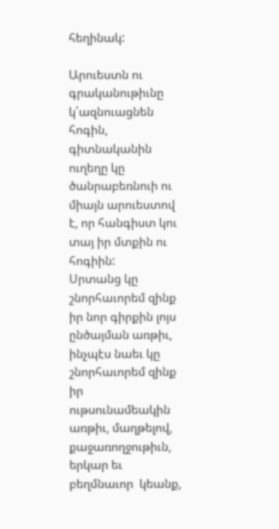հեղինակ:

Արուեստն ու գրականութիւնը կ՛ազնուացնեն հոգին, գիտնականին ուղեղը կը ծանրաբեռնուի ու միայն արուեստով է, որ հանգիստ կու տայ իր մտքին ու հոգիին:
Սրտանց կը շնորհաւորեմ զինք իր նոր գիրքին լոյս ընծայման առթիւ, ինչպէս նաեւ կը շնորհաւորեմ զինք իր ութսունամեակին առթիւ, մաղթելով, քաջառողջութիւն, երկար եւ բեղմնաւոր  կեանք,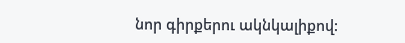նոր գիրքերու ակնկալիքով: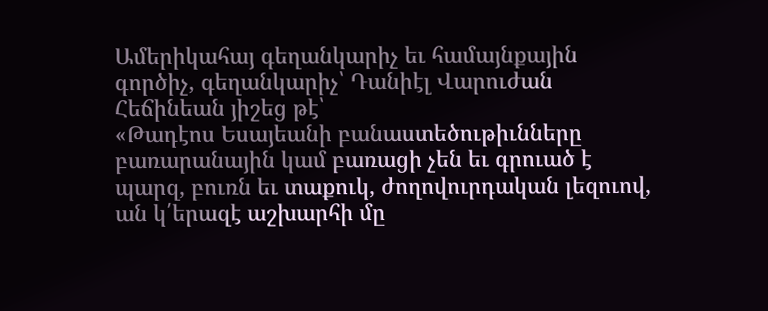Ամերիկահայ գեղանկարիչ եւ համայնքային գործիչ, գեղանկարիչ՝ Դանիէլ Վարուժան Հեճինեան յիշեց թէ՝
«Թադէոս Եսայեանի բանաստեծութիւնները բառարանային կամ բառացի չեն եւ գրուած է պարզ, բուռն եւ տաքուկ, ժողովուրդական լեզուով, ան կ՛երազէ աշխարհի մը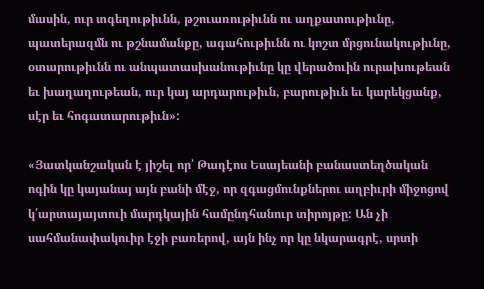մասին, ուր տգեղութիւնն, թշուառութիւնն ու աղքատութիւնը, պատերազմն ու թշնամանքը, ագահութիւնն ու կոշտ մրցունակութիւնը, օտարութիւնն ու անպատասխանութիւնը կը վերածուին ուրախութեան եւ խաղաղութեան, ուր կայ արդարութիւն, բարութիւն եւ կարեկցանք, սէր եւ հոգատարութիւն»:

«Յատկանշական է յիշել որ՝ Թադէոս Եսայեանի բանաստեղծական ոգին կը կայանայ այն բանի մէջ, որ զգացմունքներու աղբիւրի միջոցով կ՛արտայայտուի մարդկային համընդհանուր տիրոյթը: Ան չի սահմանափակուիր էջի բառերով, այն ինչ որ կը նկարագրէ, սրտի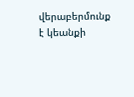վերաբերմունք է կեանքի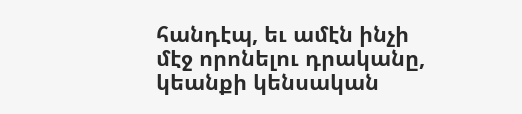հանդէպ, եւ ամէն ինչի մէջ որոնելու դրականը, կեանքի կենսական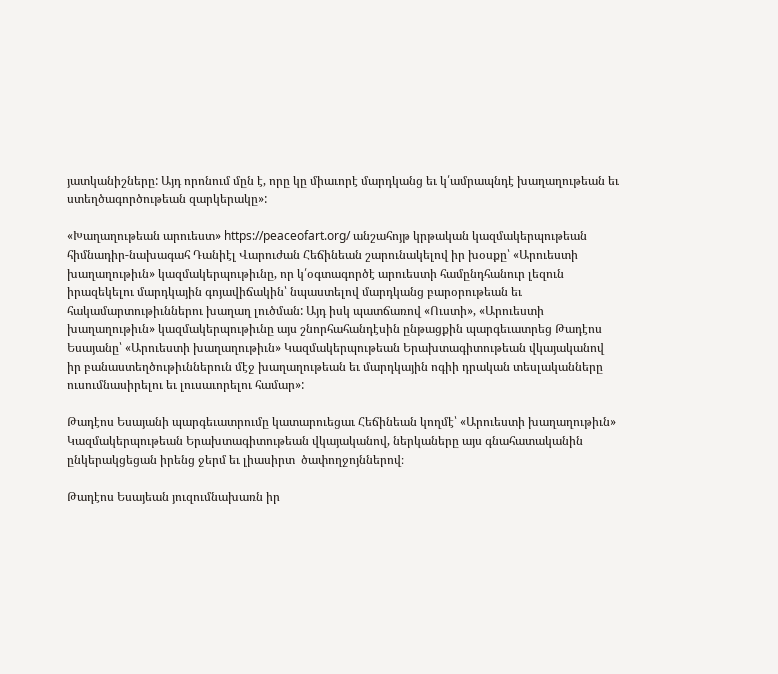յատկանիշները: Այդ որոնում մըն է, որը կը միաւորէ մարդկանց եւ կ՛ամրապնդէ խաղաղութեան եւ ստեղծագործութեան զարկերակը»:

«Խաղաղութեան արուեստ» https://peaceofart.org/ անշահոյթ կրթական կազմակերպութեան  հիմնադիր-նախագահ Դանիէլ Վարուժան Հեճինեան շարունակելով իր խօսքը՝ «Արուեստի խաղաղութիւն» կազմակերպութիւնը, որ կ՛օգտագործէ արուեստի համընդհանուր լեզուն իրազեկելու մարդկային գոյավիճակին՝ նպաստելով մարդկանց բարօրութեան եւ հակամարտութիւններու խաղաղ լուծման: Այդ իսկ պատճառով «Ուստի», «Արուեստի խաղաղութիւն» կազմակերպութիւնը այս շնորհահանդէսին ընթացքին պարգեւատրեց Թադէոս Եսայանը՝ «Արուեստի խաղաղութիւն» Կազմակերպութեան Երախտագիտութեան վկայականով իր բանաստեղծութիւններուն մէջ խաղաղութեան եւ մարդկային ոգիի դրական տեսլականները ուսումնասիրելու եւ լուսաւորելու համար»:

Թադէոս Եսայանի պարգեւատրումը կատարուեցաւ Հեճինեան կողմէ՝ «Արուեստի խաղաղութիւն» Կազմակերպութեան Երախտագիտութեան վկայականով, ներկաները այս գնահատականին ընկերակցեցան իրենց ջերմ եւ լիասիրտ  ծափողջոյններով։

Թադէոս Եսայեան յուզումնախառն իր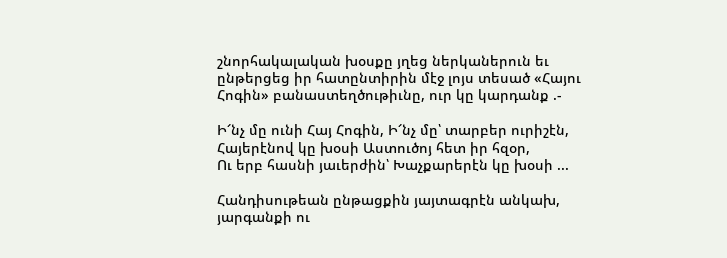շնորհակալական խօսքը յղեց ներկաներուն եւ ընթերցեց իր հատընտիրին մէջ լոյս տեսած «Հայու Հոգին» բանաստեղծութիւնը, ուր կը կարդանք .-

Ի՜նչ մը ունի Հայ Հոգին, Ի՜նչ մը՝ տարբեր ուրիշէն,
Հայերէնով կը խօսի Աստուծոյ հետ իր հզօր,
Ու երբ հասնի յաւերժին՝ Խաչքարերէն կը խօսի ...

Հանդիսութեան ընթացքին յայտագրէն անկախ, յարգանքի ու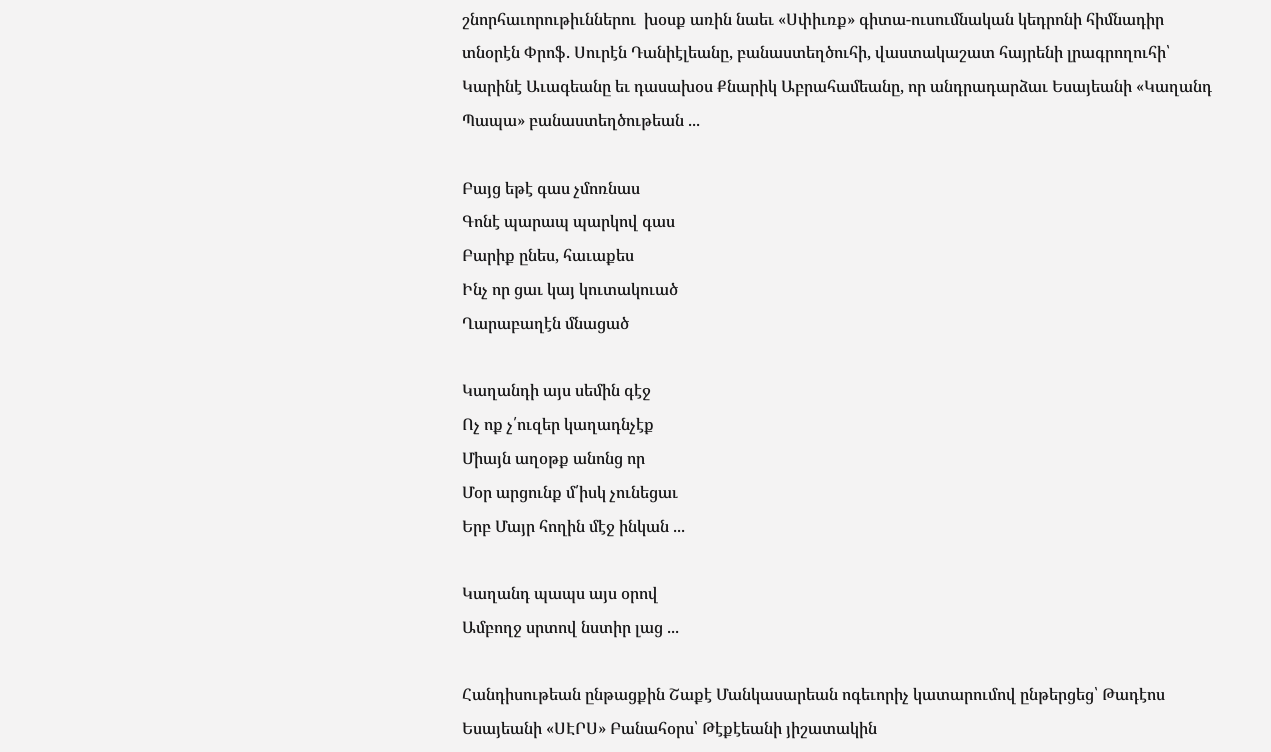շնորհաւորութիւններու  խօսք առին նաեւ «Սփիւռք» գիտա-ուսումնական կեդրոնի հիմնադիր տնօրէն Փրոֆ. Սուրէն Դանիէլեանը, բանաստեղծուհի, վաստակաշատ հայրենի լրագրողուհի՝ Կարինէ Աւագեանը եւ դասախօս Քնարիկ Աբրահամեանը, որ անդրադարձաւ Եսայեանի «Կաղանդ Պապա» բանաստեղծութեան ...

Բայց եթէ գաս չմոռնաս
Գոնէ պարապ պարկով գաս
Բարիք ընես, հաւաքես
Ինչ որ ցաւ կայ կուտակուած
Ղարաբաղէն մնացած

Կաղանդի այս սեմին գէջ
Ոչ ոք չ՛ուզեր կաղադնչէք
Միայն աղօթք անոնց որ
Մօր արցունք մ՛իսկ չունեցաւ
Երբ Մայր հողին մէջ ինկան ...

Կաղանդ պապս այս օրով
Ամբողջ սրտով նստիր լաց ...

Հանդիսութեան ընթացքին Շաքէ Մանկասարեան ոգեւորիչ կատարումով ընթերցեց՝ Թադէոս Եսայեանի «ՍԷՐՍ» Բանահօրս՝ Թէքէեանի յիշատակին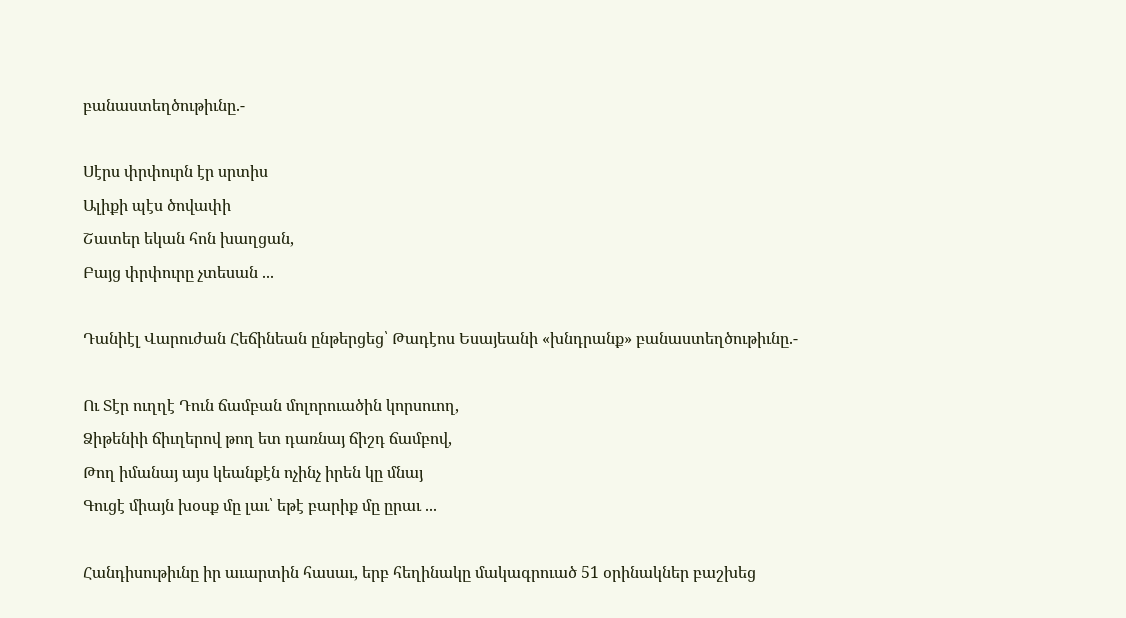բանաստեղծութիւնը.-

Սէրս փրփուրն էր սրտիս
Ալիքի պէս ծովափի
Շատեր եկան հոն խաղցան,
Բայց փրփուրը չտեսան ...

Դանիէլ Վարուժան Հեճինեան ընթերցեց՝ Թադէոս Եսայեանի «խնդրանք» բանաստեղծութիւնը.-

Ու Տէր ուղղէ Դուն ճամբան մոլորուածին կորսուող,
Ձիթենիի ճիւղերով թող ետ դառնայ ճիշդ ճամբով,
Թող իմանայ այս կեանքէն ոչինչ իրեն կը մնայ
Գուցէ միայն խօսք մը լաւ՝ եթէ բարիք մը ըրաւ ...

Հանդիսութիւնը իր աւարտին հասաւ, երբ հեղինակը մակագրուած 51 օրինակներ բաշխեց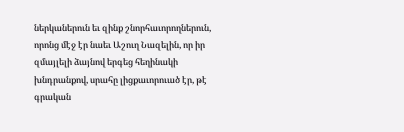ներկաներուն եւ զինք շնորհաւորողներուն, որոնց մէջ էր նաեւ Աշուղ Նազելին, որ իր զմայլելի ձայնով երգեց հեղինակի խնդրանքով, սրահը լիցքաւորուած էր, թէ գրական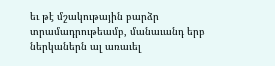եւ թէ մշակութային բարձր տրամադրութեամբ, մանաւանդ երբ ներկաներն ալ առաւել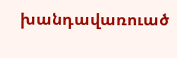խանդավառուած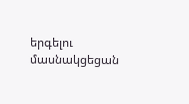երգելու մասնակցեցան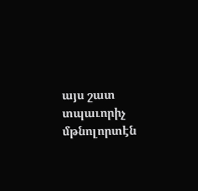այս շատ տպաւորիչ մթնոլորտէն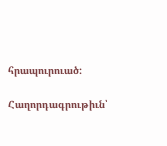հրապուրուած:

Հաղորդագրութիւն՝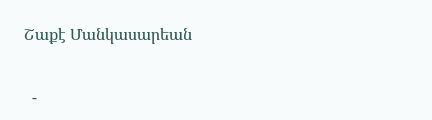Շաքէ Մանկասարեան


  -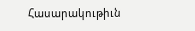Հասարակութիւն